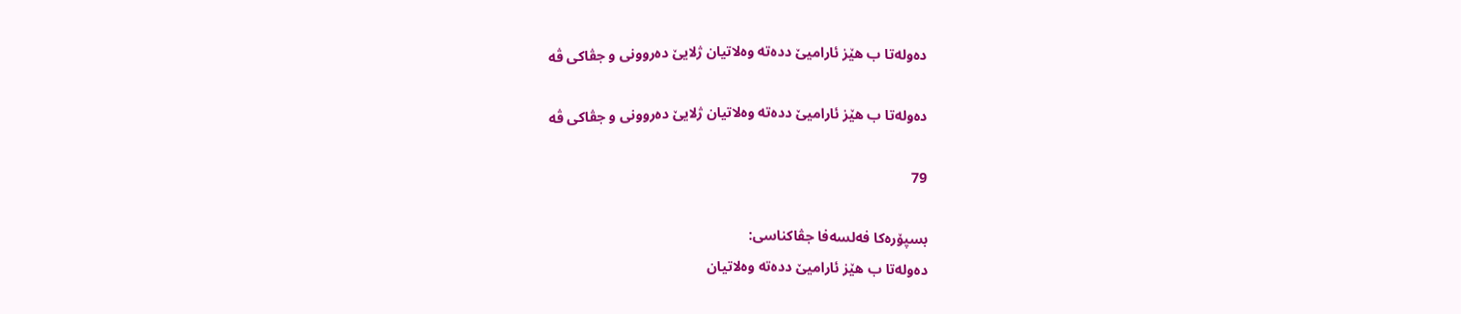ده‌وله‌تا ب هێز ئارامیێ دده‌ته‌ وه‌لاتیان ژلایێ ده‌روونی و جڤاكى ڤه‌

ده‌وله‌تا ب هێز ئارامیێ دده‌ته‌ وه‌لاتیان ژلایێ ده‌روونی و جڤاكى ڤه‌

79

بسپۆره‌كا فه‌لسه‌فا جڤاكناسى:
ده‌وله‌تا ب هێز ئارامیێ دده‌ته‌ وه‌لاتیان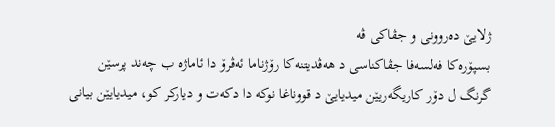ژلایێ ده‌روونی و جڤاكى ڤه‌
بسپۆره‌كا فه‌لسه‌فا جڤاكناسى د هه‌ڤدیتنه‌كا رۆژناما ئه‌ڤرۆ دا ئاماژه‌ ب چه‌ند پرسێن گرنگ ل دۆر كاریگه‌ریێن میدیایێ د قووناغا نوكه‌ دا دكه‌ت و دیاركر كو، میدیایێن بیانی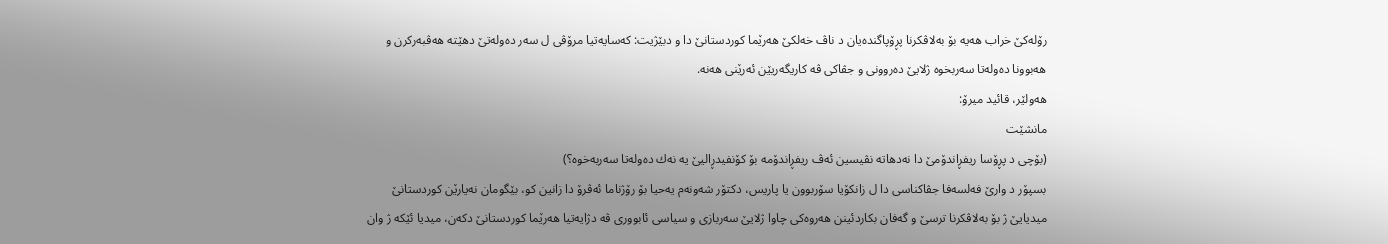رۆله‌كێ خراب هه‌یه‌ بۆ به‌لاڤكرنا پڕۆپاگنده‌یان د ناڤ خه‌لكێ هه‌رێما كوردستانێ دا و دبێژیت: كه‌سایه‌تیا مرۆڤی ل سه‌ر ده‌وله‌تێ دهێته‌ هه‌ڤبه‌ركرن و هه‌بوونا ده‌وله‌تا سه‌ربخوه‌ ژلایێ ده‌روونی و جڤاكى ڤه‌ كاریگه‌ریێن ئه‌رێنی هه‌نه‌.
هه‌ولێر، قائید میرۆ:
مانشێت
(بۆچی د پڕۆسا ریفڕاندۆمێ دا نه‌دهاته‌ نڤیسین ئه‌ڤ ریفڕاندۆمه‌ بۆ كۆنفیدڕالیێ یه‌ نه‌ك ده‌وله‌تا سه‌ربه‌خوه‌؟)
بسپۆر د وارێ فه‌لسه‌فا جڤاكناسى دا ل زانكۆیا سۆربوون یا پاریس، دكتۆر شه‌ونه‌م یه‌حیا بۆ رۆژناما ئه‌ڤرۆ دا زانین كو، بێگومان نه‌یارێن كوردستانێ میدیایێ ژ بۆ به‌لاڤكرنا ترسێ و گه‌فان بكاردئینن هه‌روه‌كی چاوا ژلایێ سه‌ربازی و سیاسی ئابووری ڤه‌ دژایه‌تیا هه‌رێما كوردستانێ دكه‌ن، میدیا ئێكه‌ ژ وان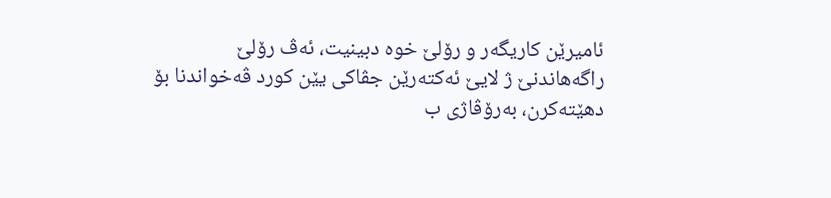ئامیرێن كاریگه‌ر و رۆلێ خوه‌ دبینیت، ئه‌ڤ رۆلێ راگه‌هاندنێ ژ لایێ ئه‌كته‌رێن جڤاكى یێن كورد ڤه‌خواندنا بۆ دهێته‌كرن، به‌رۆڤاژی ب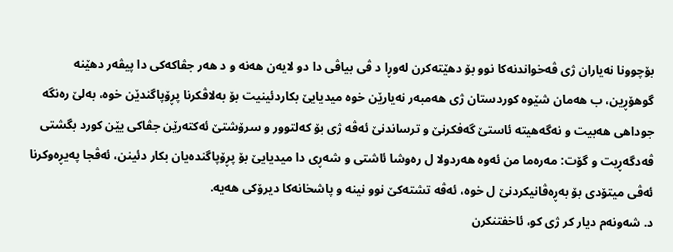بۆچوونا نه‌یاران ژی ڤه‌خواندنه‌كا نوو بۆ دهێته‌كرن له‌وڕا د ڤی بیاڤی دا دو لایه‌ن هه‌نه‌ و د هه‌ر جڤاكه‌كی دا پیڤه‌ر دهێنه‌ گوهۆڕین، ب هه‌مان شێوه‌ كوردستان ژی هه‌مبه‌ر نه‌یارێن خوه‌ میدیایێ بكاردئینیت بۆ به‌لاڤكرنا پڕۆپاگندێن خوه‌، به‌لێ ره‌نگه‌ جوداهی هه‌بیت و نه‌گه‌هیته‌ ئاستێ گه‌فكرنێ و ترساندنێ ئه‌ڤه‌ ژی بۆ كه‌لتوور و سرۆشتێ ئه‌كته‌رێن جڤاكى یێن كورد بگشتی ڤه‌دگه‌ڕیت و گۆت: مه‌ره‌ما من ئه‌وه‌ هه‌ردولا ل ره‌وشا ئاشتی و شه‌ڕی دا میدیایێ بۆ پڕۆپاگنده‌یان بكار دئینن، ئه‌ڤجا په‌یڕه‌وكرنا ئه‌ڤی میتۆدی بۆ به‌ڕه‌ڤانیكردنێ ل خوه‌، ئه‌ڤه‌ تشته‌كێ نوو نینه‌ و پاشخانه‌كا دیرۆكی هه‌یه‌.
د. شه‌ونه‌م دیار كر ژى كو، ئاخفتنكرن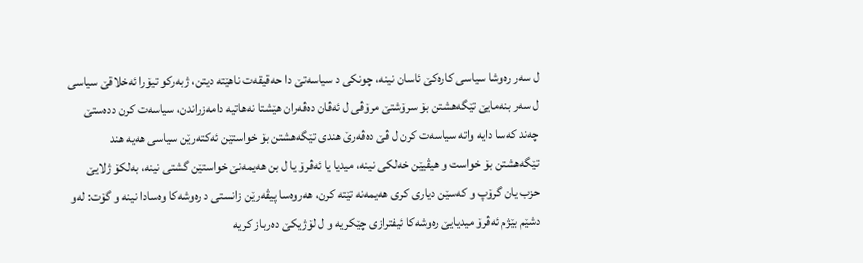ل سه‌ر ره‌وشا سیاسی كاره‌كێ ئاسان نینه‌، چونكى د سیاسه‌تێ دا حه‌قیقه‌ت ناهێته‌ دیتن، ژبه‌ركو تیۆرا ئه‌خلاقێ سیاسی ل سه‌ر بنه‌مایێ تێگه‌هشتن بۆ سرۆشتێ مرۆڤی ل ئه‌ڤان ده‌ڤه‌ران هێشتا نه‌هاتیه‌ دامه‌زراندن، سیاسه‌ت كرن دده‌ستێ چه‌ند كه‌سا دایه‌ واته‌ سیاسه‌ت كرن ل ڤێ ده‌ڤه‌رێ هندی تێگه‌هشتن بۆ خواستێن ئه‌كته‌رێن سیاسى هه‌یه‌ هند تێگه‌هشتن بۆ خواست و هیڤیێن خه‌لكی نینه‌، میدیا یا ئه‌ڤرۆ یا ل بن هه‌یمه‌نێ خواستێن گشتی نینه‌، به‌لكۆ ژلایێ حزب یان گرۆپ و كه‌سێن دیاری كری هه‌یمه‌نه‌ تێته‌ كرن، هه‌روه‌سا پیڤه‌رێن زانستی د ره‌وشه‌كا وه‌سادا نینه‌ و گۆت: له‌و دشێم بێژم ئه‌ڤرۆ میدیایێ ره‌وشه‌كا ئیفترازی چێكریه‌ و ل لۆژیكێ ده‌رباز كریه‌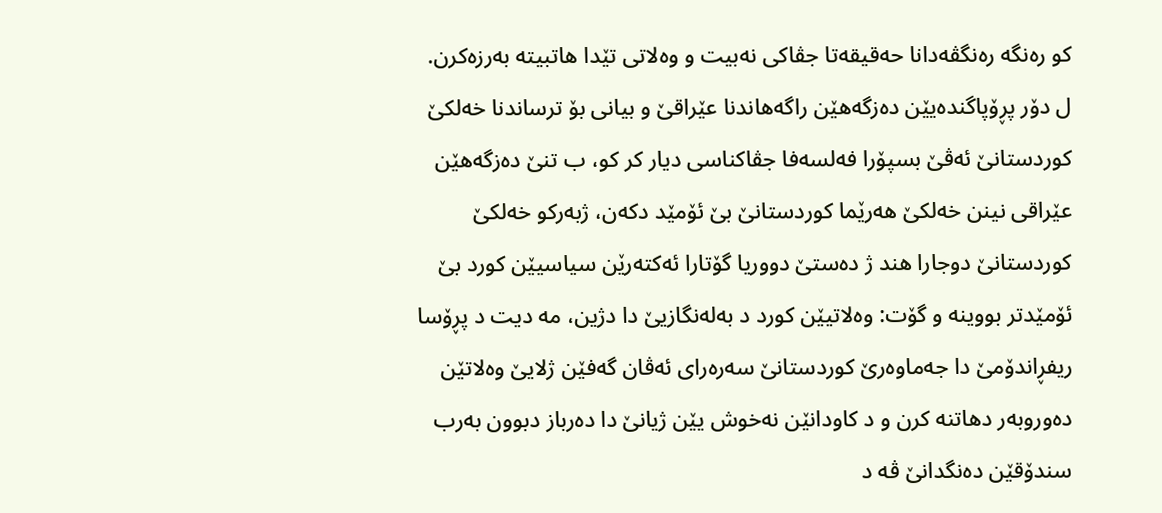كو ره‌نگه‌ ره‌نگڤه‌دانا حه‌قیقه‌تا جڤاكی نه‌بیت و وه‌لاتی تێدا هاتبیته‌ به‌رزه‌كرن.
ل دۆر پڕۆپاگنده‌یێن ده‌زگه‌هێن راگه‌هاندنا عێراقێ و بیانی بۆ ترساندنا خه‌لكێ كوردستانێ ئه‌ڤێ بسپۆرا فه‌لسه‌فا جڤاكناسى دیار كر كو، ب تنێ ده‌زگه‌هێن عێراقی نینن خه‌لكێ هه‌رێما كوردستانێ بێ ئۆمێد دكه‌ن، ژبه‌ركو خه‌لكێ كوردستانێ دوجارا هند ژ ده‌ستێ دووریا گۆتارا ئه‌كته‌رێن سیاسیێن كورد بێ ئۆمێدتر بووینه‌ و گۆت: وه‌لاتیێن كورد د به‌له‌نگازیێ دا دژین، مه‌ دیت د پڕۆسا ریفڕاندۆمێ دا جه‌ماوه‌رێ كوردستانێ سه‌ره‌رای ئه‌ڤان گه‌فێن ژلایێ وه‌لاتێن ده‌وروبه‌ر دهاتنه‌ كرن و د كاودانێن نه‌خوش یێن ژیانێ دا ده‌رباز دبوون به‌رب سندۆقێن ده‌نگدانێ ڤه‌ د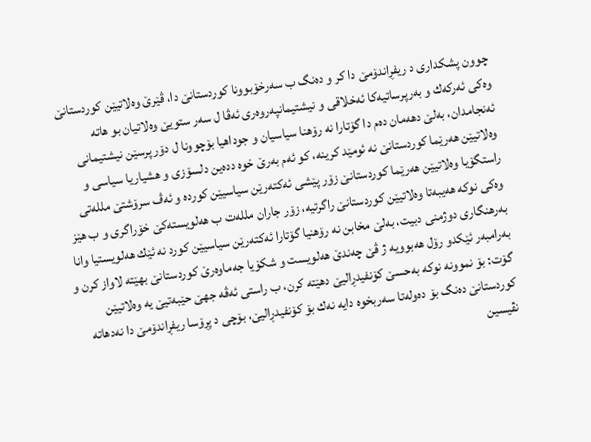چوون پشكداری د ریفڕاندۆمێ دا كر و ده‌نگ ب سه‌رخۆبوونا كوردستانێ دا، ڤێرێ وه‌لاتیێن كوردستانێ وه‌كی ئه‌ركه‌ك و به‌رپرساتیه‌كا ئه‌خلاقی و نیشتیمانپه‌روه‌ری ئه‌ڤا ل سه‌ر ستویێ وه‌لاتیان بو هاته‌ ئه‌نجامدان، به‌لێ دهه‌مان ده‌م دا گۆتارا نه‌ رۆهنا سیاسیان و جوداهیا بۆچوونا ل دۆر پرسێن نیشتیمانی وه‌لاتیێن هه‌رێما كوردستانێ نه‌ ئومێد كرینه‌، كو ئه‌م به‌رێ خوه‌ دده‌ین دلسۆزی و هشیاریا سیاسی و راستگۆیا وه‌لاتیێن هه‌رێما كوردستانێ زۆر پێشی ئه‌كته‌رێن سیاسیێن كورده‌ و ئه‌ڤ سرۆشتێ ملله‌تی وه‌كی نوكه‌ هه‌یبه‌تا وه‌لاتیێن كوردستانێ راگرتیه‌، زۆر جاران ملله‌ت ب هه‌لویسته‌كێ خۆراگری و ب هێز به‌رهنگاری دوژمنی دبیت، به‌لێ مخابن نه‌ رۆهنیا گۆتارا ئه‌كته‌رێن سیاسیێن كورد نه‌ ئێك هه‌لویستیا وانا به‌رامبه‌ر ئێكدو رۆل هه‌بوویه‌ ژ ڤێ چه‌ندێ هه‌لویست و شكۆیا جه‌ماوه‌رێ كوردستانێ بهێته‌ لاواز كرن و گۆت: بۆ نموونه‌ نوكه‌ به‌حسێ كۆنفیدڕالیێ دهێته‌ كرن، ب راستی ئه‌ڤه‌ جهێ حێبه‌تیێ یه‌ وه‌لاتیێن كوردستانێ ده‌نگ بۆ ده‌وله‌تا سه‌ربخوه‌ دایه‌ نه‌ك بۆ كۆنفیدڕالیێ، بۆچی د پڕۆسا ریفڕاندۆمێ دا نه‌دهاته‌ نڤیسین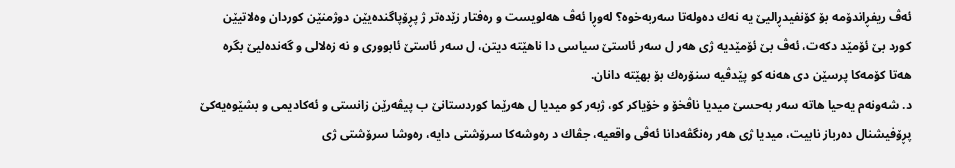ئه‌ڤ ریفڕاندۆمه‌ بۆ كۆنفیدڕالیێ یه‌ نه‌ك ده‌وله‌تا سه‌ربه‌خوه‌؟ له‌وڕا ئه‌ڤ هه‌لویست و ره‌فتار زێده‌تر ژ پڕۆپاگنده‌یێن دوژمنێن كوردان وه‌لاتیێن كورد بێ ئۆمێد دكه‌ت، ئه‌ڤ بێ ئۆمێدیه‌ ژی هه‌ر ل سه‌ر ئاستێ سیاسی دا ناهێته‌ دیتن، ل سه‌ر ئاستێ ئابووری و نه‌ زه‌لالی و گه‌نده‌لیێ بگره‌ هه‌تا كۆمه‌كا پرسێن دی هه‌نه‌ كو پێدڤیه‌ سنۆره‌ك بۆ بهێته‌ دانان.
د. شه‌ونه‌م یه‌حیا هاته‌ سه‌ر به‌حسێ میدیا ناڤخۆ و خۆیاكر كو، ژبه‌ر كو میدیا ل هه‌رێما كوردستانێ ب پیڤه‌رێن زانستی و ئه‌كادیمی و بشێوه‌یه‌كێ پڕۆفیشنال ده‌رباز نابیت، میدیا ژی هه‌ر ره‌نگڤه‌دانا ئه‌ڤی واقعیه‌، جڤاك د ره‌وشه‌كا سرۆشتی دایه‌، ره‌وشا سرۆشتی ژی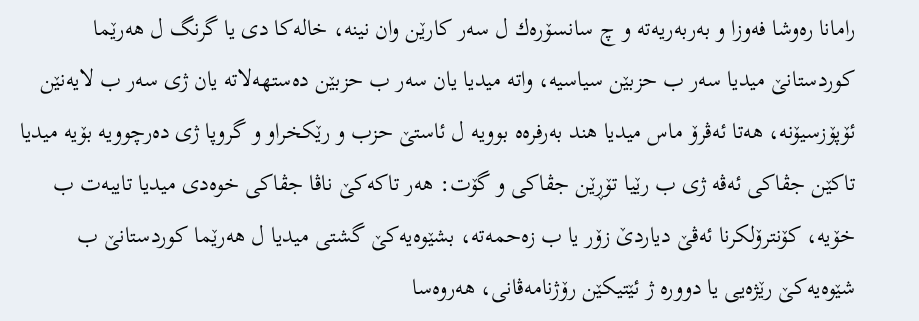رامانا ره‌وشا فه‌وزا و به‌ربه‌ریه‌ته‌ و چ سانسۆره‌ك ل سه‌ر كارێن وان نینه‌، خاله‌كا دى یا گرنگ ل هه‌رێما كوردستانێ میدیا سه‌ر ب حزبێن سیاسیه‌، واته‌ میدیا یان سه‌ر ب حزبێن ده‌ستهه‌لاته‌ یان ژی سه‌ر ب لایه‌نێن ئۆپۆزسیۆنه‌، هه‌تا ئه‌ڤرۆ ماس میدیا هند به‌رفره‌ه بوویه‌ ل ئاستێ حزب و رێكخراو و گروپا ژی ده‌رچوویه‌ بۆیه‌ میدیا تاكێن جڤاكی ئه‌ڤه‌ ژی ب رێیا تۆڕێن جڤاكى و گۆت: هه‌ر تاكه‌كێ ناڤا جڤاكی خوه‌دی میدیا تایبه‌ت ب خۆیه‌، كۆنترۆلكرنا ئه‌ڤێ دیاردێ زۆر یا ب زه‌حمه‌ته‌، بشێوه‌یه‌كێ گشتی میدیا ل هه‌رێما كوردستانێ ب شێوه‌یه‌كێ رێژه‌یی یا دووره‌ ژ ئێتیكێن رۆژنامه‌ڤانی، هه‌روه‌سا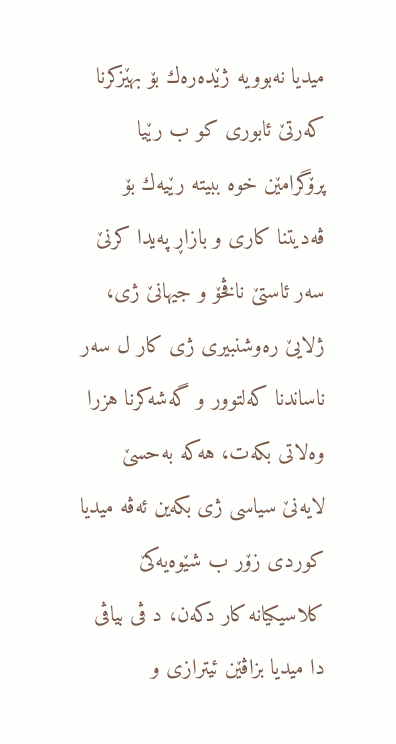میدیا نه‌بوویه‌ ژێده‌ره‌ك بۆ بهێزكرنا كه‌رتێ ئابوری كو ب رێیا پرۆگرامێن خوه‌ ببیته‌ رێیه‌ك بۆ ڤه‌دیتنا كاری و بازاڕ په‌یدا كرنێ سه‌ر ئاستێ ناڤخۆ و جیهانێ ژی، ژلایێ ره‌وشنبیرى ژی كار ل سه‌ر ناساندنا كه‌لتوور و گه‌شه‌كرنا هزرا وه‌لاتی بكه‌ت، هه‌كه‌ به‌حسێ لایه‌نێ سیاسی ژی بكه‌ین ئه‌ڤه‌ میدیا كوردی زۆر ب شێوه‌یه‌كێ كلاسیكیانه‌ كار دكه‌ن، د ڤی بیاڤی دا میدیا بزاڤێن ئیترازی و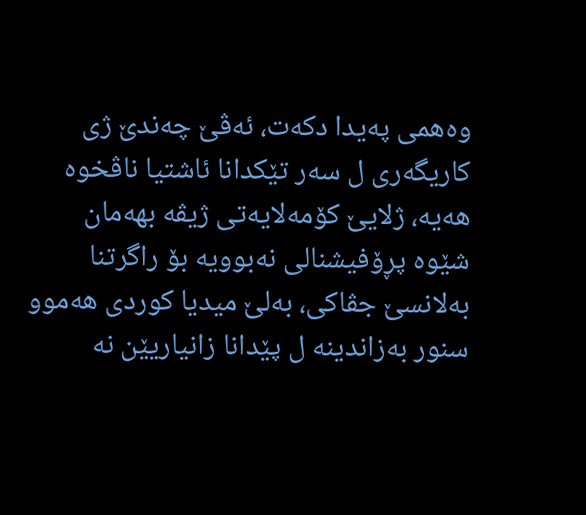وه‌همی په‌یدا دكه‌ت، ئه‌ڤێ چه‌ندێ ژی كاریگه‌ری ل سه‌ر تێكدانا ئاشتیا ناڤخوه‌ هه‌یه‌، ژلایێ كۆمه‌لایه‌تی ژیڤه‌ بهه‌مان شێوه‌ پڕۆفیشنالی نه‌بوویه‌ بۆ راگرتنا به‌لانسێ جڤاكى، به‌لێ میدیا كوردی هه‌موو سنور به‌زاندینه‌ ل پێدانا زانیاریێن نه‌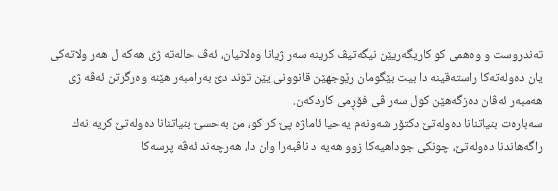ته‌ندروست و وه‌همی كو كاریگه‌ریێن نیگه‌تیڤ كرینه‌ سه‌ر ژیانا وه‌لاتیان، ئه‌ڤ حاله‌ته‌ ژی هه‌كه‌ ل هه‌ر ولاته‌كی یان ده‌وله‌ته‌كا راسته‌قینه‌ دا بیت بێگومان رێوجهێن قانوونی یێن توند دێ به‌رامبه‌ر هێنه‌ وه‌رگرتن ئه‌ڤه‌ ژی هه‌مبه‌ر ئه‌ڤان ده‌زگه‌هێن كول سه‌ر ڤی فۆڕمی كاردكه‌ن.
سه‌باره‌ت بنیاتنانا ده‌وله‌تێ دكتۆر شه‌ونه‌م یه‌حیا ئاماژه‌ پێ كر كو، من به‌حسێ بنیاتنانا ده‌وله‌تێ كریه‌ نه‌ك راگه‌هاندنا ده‌وله‌تێ، چونكی جوداهیه‌كا زوو هه‌یه‌ د ناڤبه‌را وان دا، هه‌رچه‌ند ئه‌ڤه‌ پرسه‌كا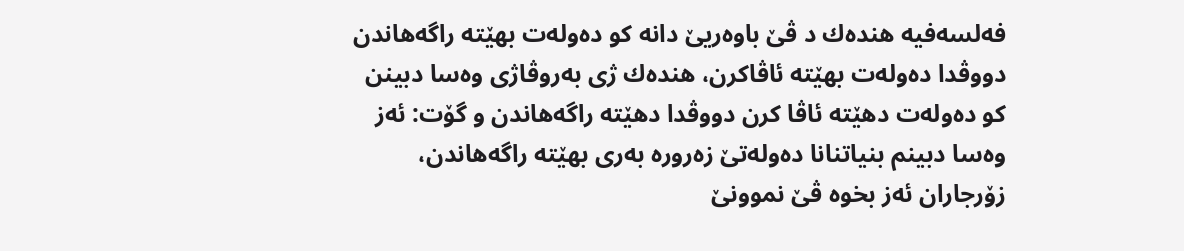فه‌لسه‌فیه‌ هنده‌ك د ڤێ باوه‌ریێ دانه‌ كو ده‌وله‌ت بهێته‌ راگه‌هاندن دووڤدا ده‌وله‌ت بهێته‌ ئاڤاكرن، هنده‌ك ژی به‌روڤاژی وه‌سا دبینن كو ده‌وله‌ت دهێته‌ ئاڤا كرن دووڤدا دهێته‌ راگه‌هاندن و گۆت: ئه‌ز وه‌سا دبینم بنیاتنانا ده‌وله‌تێ زه‌روره‌ به‌ری بهێته‌ راگه‌هاندن، زۆرجاران ئه‌ز بخوه‌ ڤێ نموونێ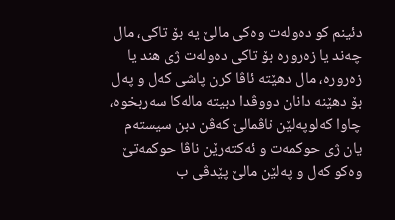دئینم كو ده‌وله‌ت وه‌كی مالێ یه‌ بۆ تاكی، مال چه‌ند یا زه‌روره‌ بۆ تاكی ده‌وله‌ت ژی هند یا زه‌روره‌، مال دهێته‌ ئاڤا كرن پاشی كه‌ل و په‌ل بۆ دهێنه‌ دانان دووڤدا دبیته‌ ماله‌كا سه‌ربخوه‌، چاوا كه‌لوپه‌لێن ناڤمالێ كه‌ڤن دبن سیسته‌م یان ژی حوكمه‌ت و ئه‌كته‌رێن ناڤا حوكمه‌تێ وه‌كو كه‌ل و په‌لێن مالێ پێدڤی ب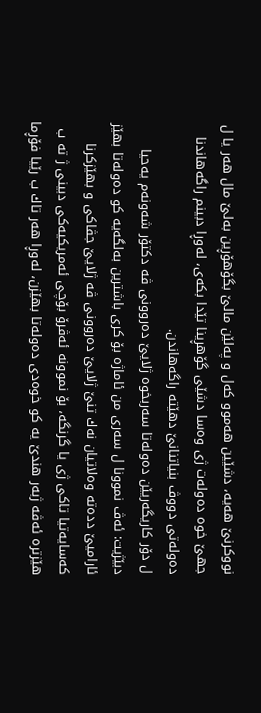نووكرنێ هه‌یه‌، دشێین هه‌موو كه‌ل و په‌لێن مالێ بگۆهۆڕین به‌لێ مال هه‌ر یا ل جهێ خوه‌ ده‌وله‌ت ژی وه‌سا دشێی گۆهڕینا تێدا بكه‌ی، له‌وڕا دبینم راگه‌هاندنا ده‌وله‌تی دووڤ بنیاتنانێ دهێته‌ راگه‌هاندن.
ل دۆر كاریگه‌ریێن ده‌وله‌تا سه‌ربخوه‌ ژلایێ ده‌روونی ڤه‌ دكتۆر شه‌ونه‌م یه‌حیا دبێژیت: ئه‌ڤ نموونا ل سه‌ری من ئاماژه‌ بۆ كری باشترین به‌لگه‌یه‌ كو ده‌وله‌تا بهێز ئارامیێ دده‌ته‌ وه‌لاتیان نه‌ك تنێ ژلایێ ده‌روونی ڤه‌ ژلایێ جڤاكى و بهێزكرنا كه‌سایه‌تیا تاكى ژی یا گرنگه‌، بۆ نموونه‌ ئه‌ڤرۆ بۆچی ئه‌مریكیه‌كی دبینی ژ ته‌ ب هێزتره‌ ئه‌ڤه‌ ژبه‌ر هندێ یه‌ كو خوه‌دی ده‌وله‌تا بهێزن، له‌وڕا هه‌ر تاك ب رێیا فۆڕما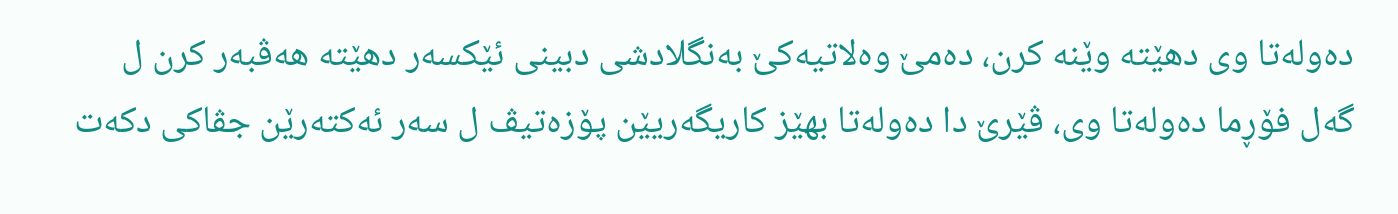ده‌وله‌تا وی دهێته‌ وێنه‌ كرن، ده‌مێ وه‌لاتیه‌كێ به‌نگلادشی دبینی ئێكسه‌ر دهێته‌ هه‌ڤبه‌ر كرن ل گه‌ل فۆڕما ده‌وله‌تا وی، ڤێرێ دا ده‌وله‌تا بهێز كاریگه‌ریێن پۆزه‌تیڤ ل سه‌ر ئه‌كته‌رێن جڤاكى دكه‌ت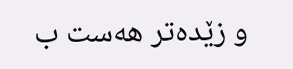و زێده‌تر هه‌ست ب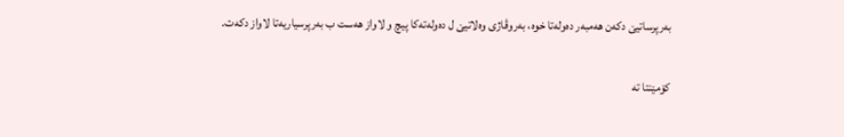به‌رپرساتیێ دكه‌ن هه‌مبه‌ر ده‌وله‌تا خوه‌، به‌روڤاژی وه‌لاتیێ ل ده‌وله‌ته‌كا پیچ و لاواز هه‌ست ب به‌رپرسیاریه‌تا لاواز دكه‌ت.

کۆمێنتا تە